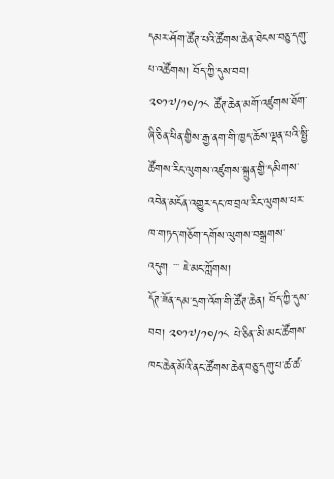དམར་ཤོག་ཚོཊ་པའི་ཚོགས་ཆེན་ཐེངས་བཅུ་དགུ་པ་འཚོགས། བོད་ཀྱི་དུས་བབ། ༢༠༡༧/༡༠/༡༨ ཚོཊ་ཆེན་མགོ་འཛུགས་ཐོག་ཞི་ཅིན་ཕིན་གྱིས་རྒྱ་ནག་གི་ཁྱད་ཆོས་ལྡན་པའི་སྤྱི་ཚོགས་རིང་ལུགས་འཛུགས་སྐྲུན་གྱི་དམིགས་འབེན་མངོན་འགྱུར་དང་ཁ་བྲལ་རིང་ལུགས་པར་ཁ་གཏད་གཅོག་དགོས་ལུགས་བསྒྲགས་འདུག ་་་ ཇེ་མང་ཀློགས།
དོཊ་ཟོན་དམ་དྲག་འོག་གི་ཚོཊ་ཆེན། བོད་ཀྱི་དུས་བབ། ༢༠༡༧/༡༠/༡༨ པེ་ཅིན་་མི་མང་ཚོགས་ཁང་ཆེན་མོའི་ནང་ཚོགས་ཆེན་བཅུ་དགུ་པ་ཚ་ཚ་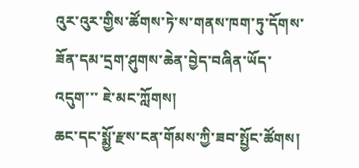འུར་འུར་གྱིས་ཚོགས་ཏེ་ས་གནས་ཁག་ཏུ་དོགས་ཟོན་དམ་དྲག་ཤུགས་ཆེན་བྱེད་བཞིན་ཡོད་འདུག་་་ ཇེ་མང་ཀློགས།
ཆང་དང་སྨྱོ་རྫས་ངན་གོམས་ཀྱི་ཟབ་སྤྱོང་ཚོགས།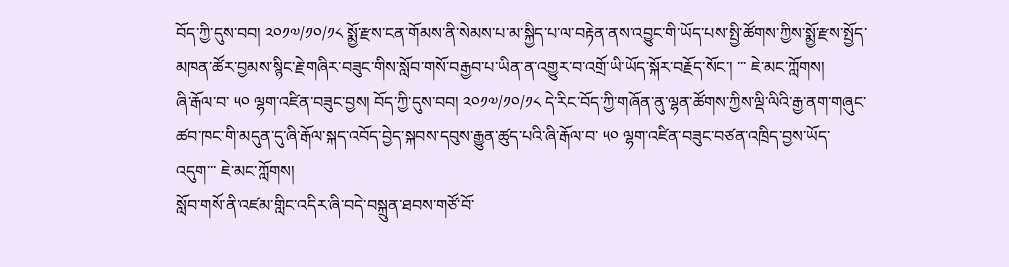བོད་ཀྱི་དུས་བབ། ༢༠༡༧/༡༠/༡༨ སྨྱོ་རྫས་ངན་གོམས་ནི་སེམས་པ་མ་སྐྱིད་པ་ལ་བརྟེན་ནས་འབྱུང་གི་ཡོད་པས་སྤྱི་ཚོགས་ཀྱིས་སྨྱོ་རྫས་སྤྱོད་མཁན་ཚོར་བྱམས་སྙིང་རྗེ་གཞིར་བཟུང་གིས་སློབ་གསོ་བརྒྱབ་པ་ཡིན་ན་འགྱུར་བ་འགྲོ་ཡི་ཡོད་སྐོར་བརྗོད་སོང་། ་་་ ཇེ་མང་ཀློགས།
ཞི་རྒོལ་བ་ ༥༠ ལྷག་འཛིན་བཟུང་བྱས། བོད་ཀྱི་དུས་བབ། ༢༠༡༧/༡༠/༡༨ དེ་རིང་བོད་ཀྱི་གཞོན་ནུ་ལྷན་ཚོགས་ཀྱིས་ལྡི་ལིའི་རྒྱ་ནག་གཞུང་ཚབ་ཁང་གི་མདུན་དུ་ཞི་རྒོལ་སྐད་འབོད་བྱེད་སྐབས་དབུས་རྒྱུན་ཚུད་པའི་ཞི་རྒོལ་བ་ ༥༠ ལྷག་འཛིན་བཟུང་བཙན་འཁྲིད་བྱས་ཡོད་འདུག་་་ ཇེ་མང་ཀློགས།
སློབ་གསོ་ནི་འཛམ་གླིང་འདིར་ཞི་བདེ་བསྐྲུན་ཐབས་གཙོ་བོ་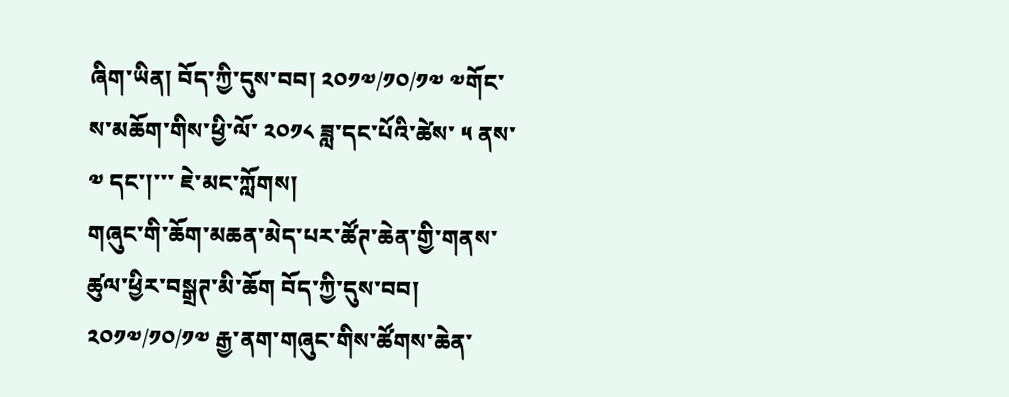ཞིག་ཡིན། བོད་ཀྱི་དུས་བབ། ༢༠༡༧/༡༠/༡༧ ༧གོང་ས་མཆོག་གིས་ཕྱི་ལོ་ ༢༠༡༨ ཟླ་དང་པོའི་ཚེས་ ༥ ནས་ ༧ དང་།་་་ ཇེ་མང་ཀློགས།
གཞུང་གི་ཆོག་མཆན་མེད་པར་ཚོཊ་ཆེན་གྱི་གནས་ཚུལ་ཕྱིར་བསྒྲཊ་མི་ཆོག བོད་ཀྱི་དུས་བབ། ༢༠༡༧/༡༠/༡༧ རྒྱ་ནག་གཞུང་གིས་ཚོགས་ཆེན་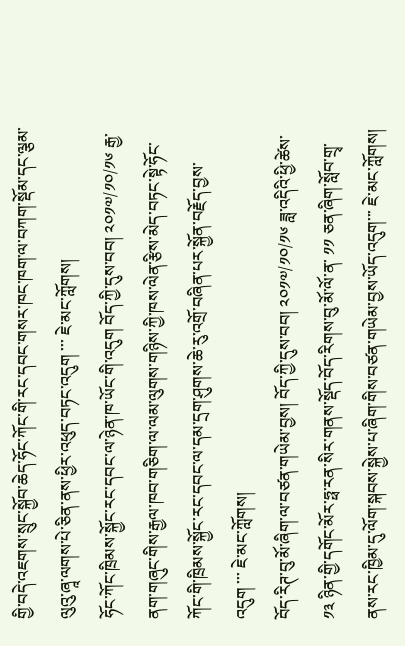གྱི་བདེ་འཇགས་སྲུང་སྐྱོབ་ཆེད་ཧོང་ཀོང་གི་རང་དབང་གསར་ཁང་ཁག་ལ་བཀག་སྡོམ་དང་ལྕམ་ལུའུ་ཞཱ་ལགས་པེ་ཅིན་ནས་ཕྱིར་འཕུད་བཏང་འདུག ་་་ ཇེ་མང་ཀློགས།
ཧོང་ཀོང་ཁྲིམས་སྐྱོང་རང་དབང་ལ་ཉེན་ཁ་ཡོང་གི་འདུག བོད་ཀྱི་དུས་བབ། ༢༠༡༧/༡༠/༡༦ རྒྱ་ནག་གཞུང་གིས་རྒྱལ་ཁབ་གཅིག་ལ་ལམ་ལུགས་གཉིས་ཀྱི་ཁས་ལེན་རྩིས་མེད་བཏང་སྟེ་ཧོང་ཀོང་གི་ཁྲིམས་སྐྱོང་རང་དབང་ལ་དམ་དྲག་ཤུགས་ཆེ་རུ་འགྲོ་བཞིན་པར་སྐྱོན་བརྗོད་བྱས་འདུག ་་་ ཇེ་མང་ཀློགས།
བོད་རིཊ་བུ་མོ་ཞིག་ལ་བཙན་གཡེམ་བྱས། བོད་ཀྱི་དུས་བབ། ༢༠༡༧/༡༠/༡༦ ཟླ་འདིའི་ཕྱི་ཚེས་ ༡༣ ཉིན་གྱི་དགོང་མོར་ཧྥ་རན་སིར་གནས་སྡོད་བོད་རིགས་བུ་མོ་ལོ་ན་ ༡༡ ཅན་ཞིག་སློབ་གྲྭ་ནས་རང་ཁྱིམ་དུ་ལོག་སྐབས་སྐྱེས་པ་ཞིག་གིས་བཙན་གཡེམ་བྱས་ཡོད་འདུག་་་ ཇེ་མང་ཀློགས།